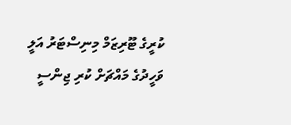ކުރީގެ ޓޫރިޒަމް މިނިސްޓަރު އަލީ ވަހީދުގެ މައްޗަށް ކުރި ޖިންސީ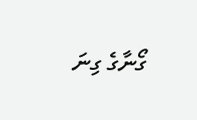ގޯނާގެ ގިނަ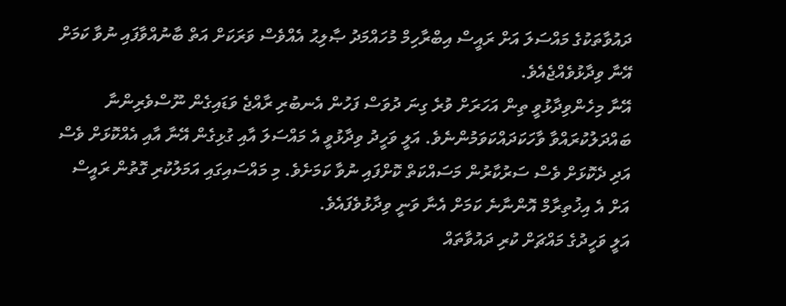ދައުވާތަކުގެ މައްސަލަ އަށް ރައީސް އިބްރާހިމް މުހައްމަދު ޞާލިޙު އެއްވެސް ވަރަކަށް އަތް ބާނުއްވާފައި ނުވާ ކަމަށް އޭނާ ވިދާޅުވެއްޖެއެވެ.
އޭނާ މިހެންވިދާޅުވީ ތިން އަހަރަށް ވުރެ ގިނަ ދުވަސް ފަހުން އެނބުރި ރާއްޖެ ވަޑައިގެން ނޫސްވެރިންނާ ބައްދަލުކުރައްވާ ވާހަކަދައްކަވަމުންނެވެ. އަލީ ވަހީދު ވިދާޅުވީ އެ މައްސަލަ އާއި ގުޅިގެން އޭނާ އާއި އެއްކޮޅަށް ވެސް އަދި ދެކޮޅަށް ވެސް ސަރުކާރުން މަސައްކަތް ކޮށްފައި ނުވާ ކަމަށެވެ. މި މައްސައިގައި އަމަލުކުރި ގޮތުން ރައީސް އަށް އެ އިޚުތިރާމް އޮންނާނެ ކަމަށް އެނާ ވަނީ ވިދާޅުވެފައެވެ.
އަލީ ވަހީދުގެ މައްޗަށް ކުރި ދައުވާތައް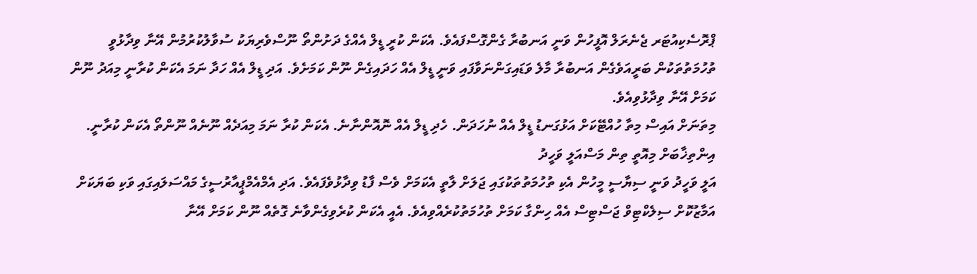ޕްރޮސެކިއުޓަރ ޖެނެރަލް އޮފީހުން ވަނީ އަނބުރާ ގެންގޮސްފައެވެ. އެކަން ކުރީ ޑީލް އެއްގެ ދަށުންތޯ ނޫސްވެރިޔަކު ސުވާލުކުރުމުން އޭނާ ވިދާޅުވީ ތުހުމަތުތަކުން ބަރީއަވެގެން އަނބުރާ މާލެ ވަޑައިގަންނަވާފައި ވަނީ ޑީލް އެއް ހަދައިގެން ނޫން ކަމަށެވެ. އަދި ޑީލް އެއް ހަދާ ނަމަ އެކަން ކުރާނީ މިއަދު ނޫން ކަމަށް އޭނާ ވިދާޅުވިއެވެ.
މިތަނަށް އައިސް މިތާ ހުއްޓޭކަށް އަޅުގަނޑު ޑީލް އެއް ނުހަދަން. ހެދި ޑީލް އެއް ނޮއޮންނާނެ. އެކަން ކުރާ ނަމަ މިއަދެއް ނޫނެއް ނޫންތޯ އެކަން ކުރާނީ. އިންތިޚާބަށް މިއޮތީ ތިން މަސްއަލީ ވަހީދު
އަލީ ވަހީދު ވަނީ ސިޔާސީ މީހުން އެކި ތުހުމަތުތަކުގައި ޖަލަށް ލާތީ އެކަމަށް ވެސް ފާޑު ވިދާޅުވެފައެވެ. އަދި އެމްއެމްޕީއާރުސީގެ މައްސަލައިގައި ވަކި ބަޔަކަށް އަމާޒުކޮށް ސިލެކްޓިވް ޖަސްޓިސް އެއް ހިންގާ ކަމަށް ތުހުމަތުކުރެއްވިއެވެ. އެއީ އެކަން ކުރެވިގެންވާނެ ގޮތެއް ނޫން ކަމަށް އޭނާ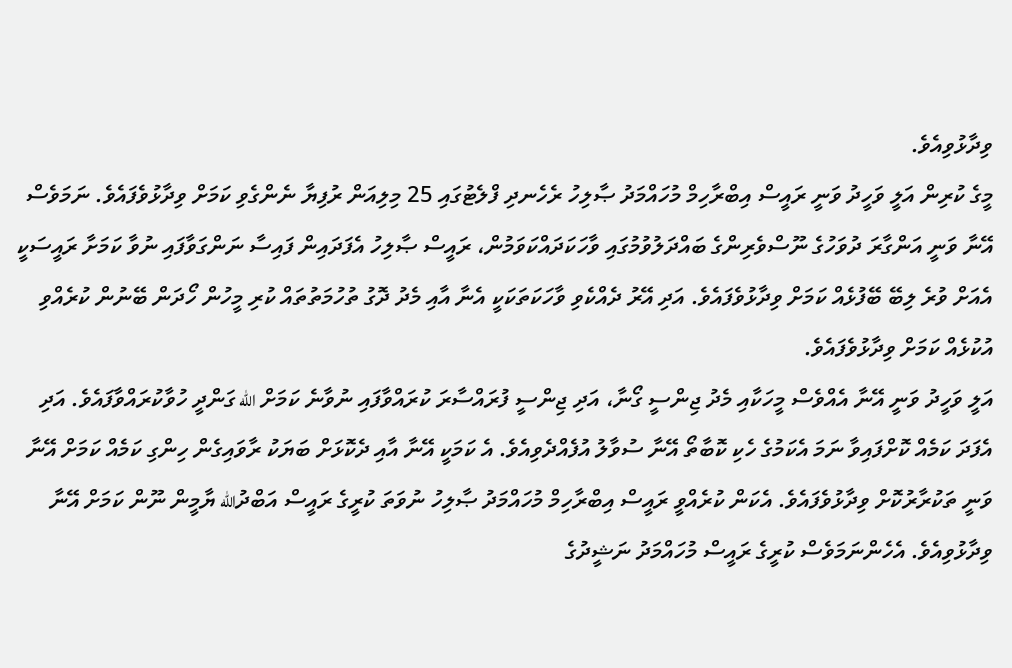ވިދާޅުވިއެވެ.
މީގެ ކުރިން އަލީ ވަހީދު ވަނީ ރައީސް އިބްރާހިމް މުހައްމަދު ޞާލިހު ރެހެނދި ފްލެޓުގައި 25 މިލިއަން ރުފިޔާ ނެންގެވި ކަމަށް ވިދާޅުވެފައެވެ. ނަމަވެސް އޭނާ ވަނީ އަންގާރަ ދުވަހުގެ ނޫސްވެރިންގެ ބައްދަލުވުމުގައި ވާހަކަދައްކަވަމުން، ރައީސް ޞާލިހު އެފަދައިން ފައިސާ ނަންގަވާފައި ނުވާ ކަމަށާ ރައީސަކީ އެއަށް ވުރެ ލިބޭ ބޭފުޅެއް ކަމަށް ވިދާޅުވެފައެވެ. އަދި އޭރު ދެއްކެވި ވާހަކަތަކަކީ އެނާ އާއި މެދު ދޮގު ތުހުމަތުތައް ކުރި މީހުން ހޯދަން ބޭނުން ކުރެއްވި އުކުޅެއް ކަމަށް ވިދާޅުވެފައެވެ.
އަލީ ވަހީދު ވަނީ އޭނާ އެއްވެސް މީހަކާއި މެދު ޖިންސީ ގޯނާ، އަދި ޖިންސީ ފުރައްސާރަ ކުރައްވާފައި ނުވާނެ ކަމަށް الله ގަންދީ ހުވާކުރައްވާފައެވެ. އަދި އެފަދަ ކަމެއް ކޮށްފައިވާ ނަމަ އެކަމުގެ ހެކި ކޮބާތޯ އޭނާ ސުވާލު އުފެއްދެވިއެވެ. އެ ކަމަކީ އޭނާ އާއި ދެކޮޅަށް ބަޔަކު ރާވައިގެން ހިންގި ކަމެއް ކަމަށް އޭނާ ވަނީ ތަކުރާރުކޮށް ވިދާޅުވެފައެވެ. އެކަން ކުރެއްވީ ރައީސް އިބްރާހިމް މުހައްމަދު ޞާލިހު ނުވަތަ ކުރީގެ ރައީސް އަބްދުالله ޔާމީން ނޫން ކަމަށް އޭނާ ވިދާޅުވިއެވެ. އެހެންނަމަވެސް ކުރީގެ ރައީސް މުހައްމަދު ނަޝީދުގެ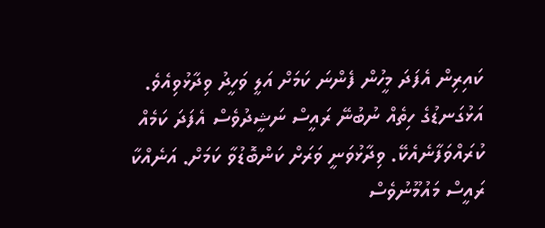ކައިރިން އެފަދަ މީހުން ފެންނަ ކަމަށް އަލީ ވަހީދު ވިދާޅުވިއެވެ.
އަޅުގަނޑުގެ ހިތެއް ނުބުނޭ ރައީސް ނަޝީދުވެސް އެފަދަ ކަމެއް ކުރައްވަފާނެއެކޭ. ވިދާޅުވަނީ ވަރަށް ކަންބޮޑުވާ ކަމަށް. އަނެއްކާ ރައީސް މައުމޫނުވެސް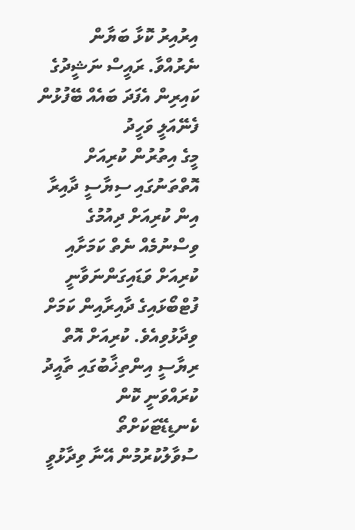އިރުއިރު ކޮޅާ ބަޔާން ނެރުއްވާ. ރައީސް ނަޝީދުގެ ކައިރިން އެފަދަ ބައެއް ބޭފުޅުން ފެނޭއަލީ ވަހީދު
މީގެ އިތުރުން ކުރިއަށް އޮތްތަނުގައި ސިޔާސީ ދާއިރާ އިން ކުރިއަށް ދިއުމުގެ ވިސްނުމެއް ނެތް ކަމަށާއި ކުރިއަށް ވަޑައިގަންނަވާނީ ފުޓްބޯޅައިގެ ދާއިރާއިން ކަމަށް ވިދާޅުވިއެވެ. ކުރިއަށް އޮތް ރިޔާސީ އިންތިޚާބުގައި ތާއީދު ކުރައްވަނީ ކޮން ކެނޑިޑޭޓަކަށްތޯ ސުވާލުކުރުމުން އޭނާ ވިދާޅުވީ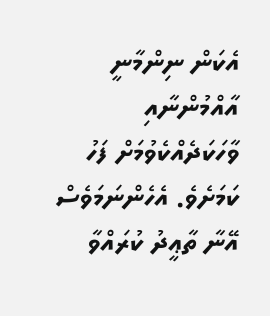އެކަން ނިންމާނީ އާއްމުންނާއި ވާހަކަދެއްކެވުމަށް ފަހު ކަމަށެވެ. އެހެންނަމަވެސް އޭނާ ތާޢީދު ކުރައްވާ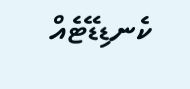ކެނޑިޑޭޓެއް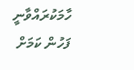ހާމަކުރައްވާނީ ފަހުން ކަމަށް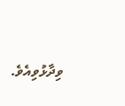ވިދާޅުވިއެވެ.